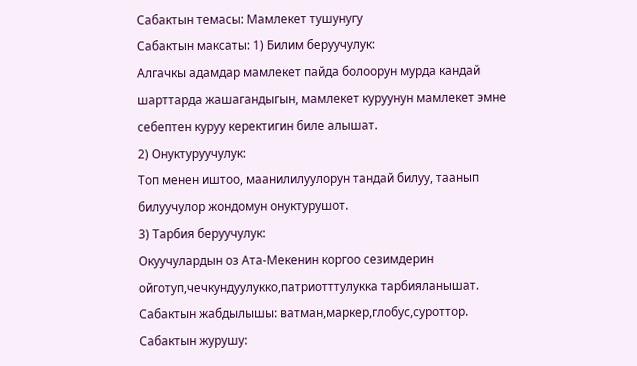Сабактын темасы: Мамлекет тушунугу
Сабактын максаты: 1) Билим беруучулук:
Алгачкы адамдар мамлекет пайда болоорун мурда кандай шарттарда жашагандыгын, мамлекет куруунун мамлекет эмне себептен куруу керектигин биле алышат.
2) Онуктуруучулук:
Топ менен иштоо, маанилилуулорун тандай билуу, таанып билуучулор жондомун онуктурушот.
3) Тарбия беруучулук:
Окуучулардын оз Ата-Мекенин коргоо сезимдерин ойготуп,чечкундуулукко,патриотттулукка тарбияланышат.
Сабактын жабдылышы: ватман,маркер,глобус,суроттор.
Сабактын журушу: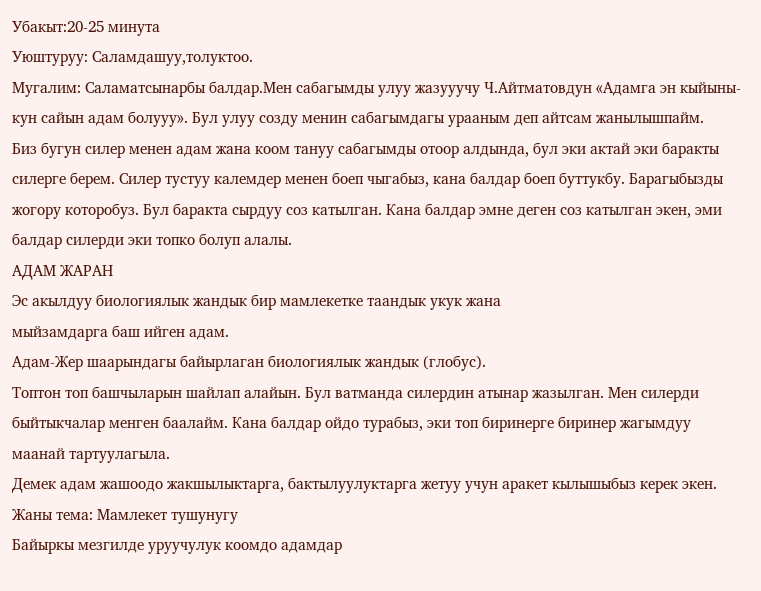Убакыт:20-25 минута
Уюштуруу: Саламдашуу,толуктоо.
Мугалим: Саламатсынарбы балдар.Мен сабагымды улуу жазууучу Ч.Айтматовдун «Адамга эн кыйыны- кун сайын адам болууу». Бул улуу созду менин сабагымдагы урааным деп айтсам жанылышпайм.
Биз бугун силер менен адам жана коом тануу сабагымды отоор алдында, бул эки актай эки баракты силерге берем. Силер тустуу калемдер менен боеп чыгабыз, кана балдар боеп буттукбу. Барагыбызды жогору которобуз. Бул баракта сырдуу соз катылган. Кана балдар эмне деген соз катылган экен, эми балдар силерди эки топко болуп алалы.
АДАМ ЖАРАН
Эс акылдуу биологиялык жандык бир мамлекетке таандык укук жана
мыйзамдарга баш ийген адам.
Адам-Жер шаарындагы байырлаган биологиялык жандык (глобус).
Топтон топ башчыларын шайлап алайын. Бул ватманда силердин атынар жазылган. Мен силерди быйтыкчалар менген баалайм. Кана балдар ойдо турабыз, эки топ биринерге биринер жагымдуу маанай тартуулагыла.
Демек адам жашоодо жакшылыктарга, бактылуулуктарга жетуу учун аракет кылышыбыз керек экен.
Жаны тема: Мамлекет тушунугу
Байыркы мезгилде уруучулук коомдо адамдар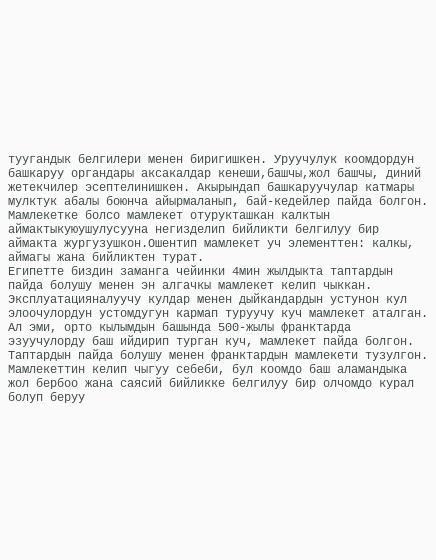туугандык белгилери менен биригишкен. Уруучулук коомдордун башкаруу органдары аксакалдар кенеши,башчы,жол башчы, диний жетекчилер эсептелинишкен. Акырындап башкаруучулар катмары мулктук абалы боюнча айырмаланып, бай-кедейлер пайда болгон. Мамлекетке болсо мамлекет отурукташкан калктын аймактыкуюушулусууна негизделип бийликти белгилуу бир аймакта жургузушкон.Ошентип мамлекет уч элементтен: калкы, аймагы жана бийликтен турат.
Египетте биздин заманга чейинки 4мин жылдыкта таптардын пайда болушу менен эн алгачкы мамлекет келип чыккан. Эксплуатацияналуучу кулдар менен дыйкандардын устунон кул элоочулордун устомдугун кармап туруучу куч мамлекет аталган.
Ал эми, орто кылымдын башында 500-жылы франктарда эзуучулорду баш ийдирип турган куч, мамлекет пайда болгон. Таптардын пайда болушу менен франктардын мамлекети тузулгон. Мамлекеттин келип чыгуу себеби, бул коомдо баш аламандыка жол бербоо жана саясий бийликке белгилуу бир олчомдо курал болуп беруу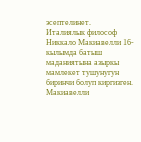эсептелинет.
Италиялык философ Никкало Макиавелли 16-кылымда батыш маданиятына азыркы мамлекет тушунугун биринчи болуп киргизген. Макиавелли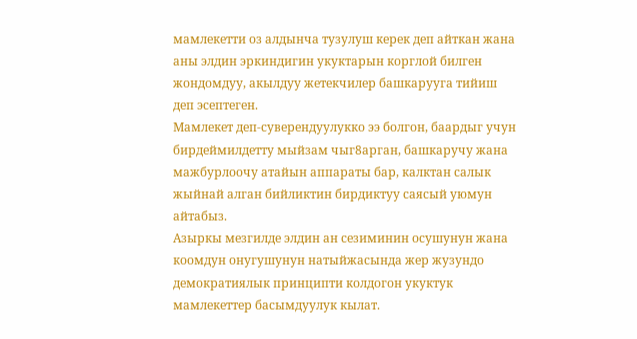мамлекетти оз алдынча тузулуш керек деп айткан жана аны элдин эркиндигин укуктарын корглой билген жондомдуу, акылдуу жетекчилер башкарууга тийиш деп эсептеген.
Мамлекет деп-суверендуулукко ээ болгон, баардыг учун бирдеймилдетту мыйзам чыг8арган, башкаручу жана мажбурлоочу атайын аппараты бар, калктан салык жыйнай алган бийликтин бирдиктуу саясый уюмун айтабыз.
Азыркы мезгилде элдин ан сезиминин осушунун жана коомдун онугушунун натыйжасында жер жузундо демократиялык принципти колдогон укуктук мамлекеттер басымдуулук кылат.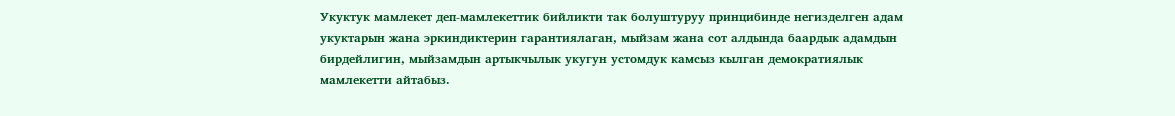Укуктук мамлекет деп-мамлекеттик бийликти так болуштуруу принцибинде негизделген адам укуктарын жана эркиндиктерин гарантиялаган, мыйзам жана сот алдында баардык адамдын бирдейлигин, мыйзамдын артыкчылык укугун устомдук камсыз кылган демократиялык мамлекетти айтабыз.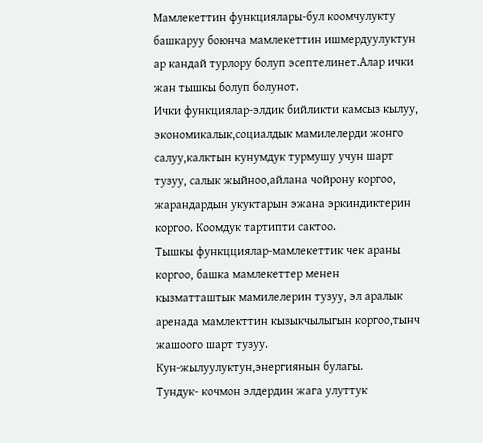Мамлекеттин функциялары-бул коомчулукту башкаруу боюнча мамлекеттин ишмердуулуктун ар кандай турлору болуп эсептелинет.Алар ички жан тышкы болуп болунот.
Ички функциялар-элдик бийликти камсыз кылуу, экономикалык,социалдык мамилелерди жонго салуу,калктын кунумдук турмушу учун шарт тузуу, салык жыйноо,айлана чойрону коргоо, жарандардын укуктарын эжана эркиндиктерин коргоо. Коомдук тартипти сактоо.
Тышкы функцциялар-мамлекеттик чек араны коргоо, башка мамлекеттер менен кызматташтык мамилелерин тузуу, эл аралык аренада мамлекттин кызыкчылыгын коргоо,тынч жашоого шарт тузуу.
Кун-жылуулуктун,энергиянын булагы.
Тундук- кочмон элдердин жага улуттук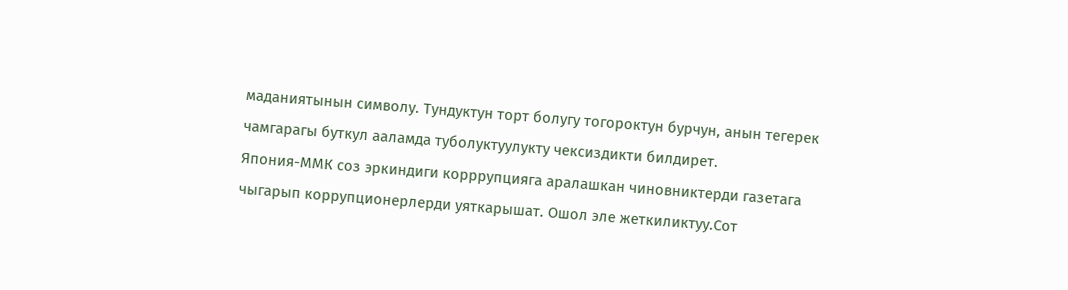маданиятынын символу. Тундуктун торт болугу тогороктун бурчун, анын тегерек чамгарагы буткул ааламда туболуктуулукту чексиздикти билдирет.
Япония-ММК соз эркиндиги корррупцияга аралашкан чиновниктерди газетага чыгарып коррупционерлерди уяткарышат. Ошол эле жеткиликтуу.Сот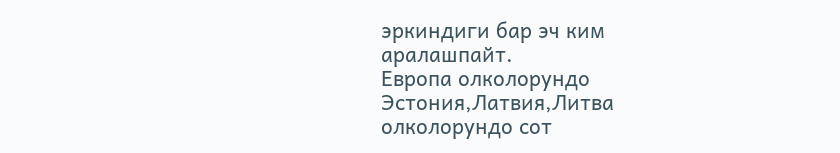эркиндиги бар эч ким аралашпайт.
Европа олколорундо Эстония,Латвия,Литва олколорундо сот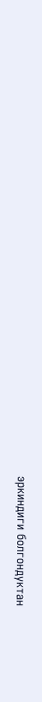эркиндиги болгондуктан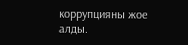коррупцияны жое алды.